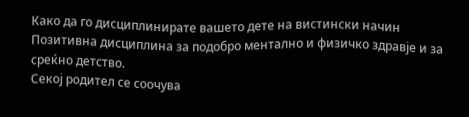Како да го дисциплинирате вашето дете на вистински начин
Позитивна дисциплина за подобро ментално и физичко здравје и за среќно детство.
Секој родител се соочува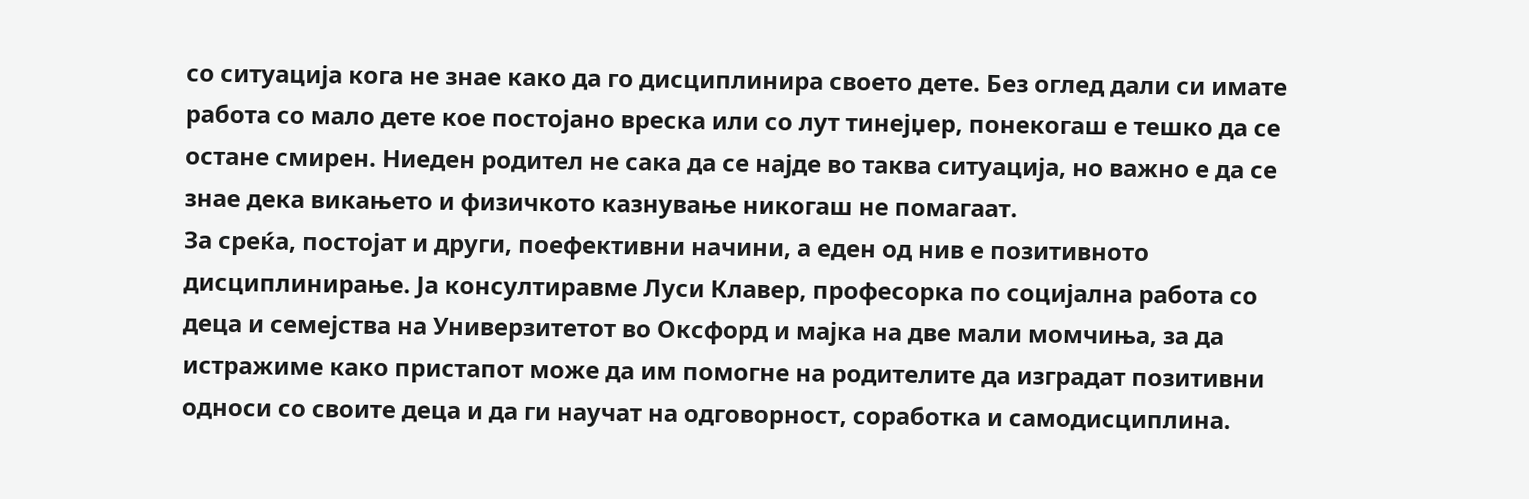со ситуација кога не знае како да го дисциплинира своето дете. Без оглед дали си имате работа со мало дете кое постојано вреска или со лут тинејџер, понекогаш е тешко да се остане смирен. Ниеден родител не сака да се најде во таква ситуација, но важно е да се знае дека викањето и физичкото казнување никогаш не помагаат.
За среќа, постојат и други, поефективни начини, а еден од нив е позитивното дисциплинирање. Ја консултиравме Луси Клавер, професорка по социјална работа со деца и семејства на Универзитетот во Оксфорд и мајка на две мали момчиња, за да истражиме како пристапот може да им помогне на родителите да изградат позитивни односи со своите деца и да ги научат на одговорност, соработка и самодисциплина.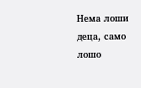Нема лоши деца, само лошо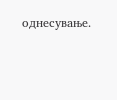однесување.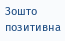Зошто позитивна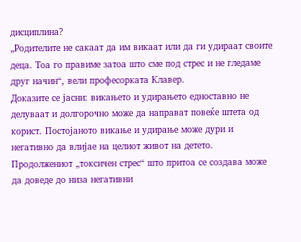дисциплина?
„Родителите не сакаат да им викаат или да ги удираат своите деца. Тоа го правиме затоа што сме под стрес и не гледаме друг начин“, вели професорката Клавер.
Доказите се јасни: викањето и удирањето едноставно не делуваат и долгорочно може да направат повеќе штета од корист. Постојаното викање и удирање може дури и негативно да влијае на целиот живот на детето. Продолжениот „токсичен стрес“ што притоа се создава може да доведе до низа негативни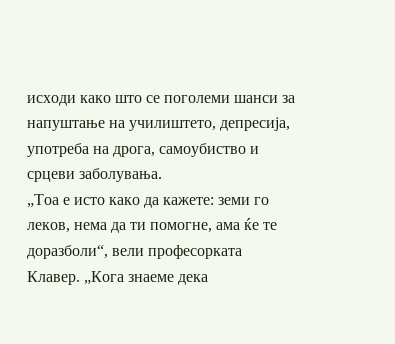исходи како што се поголеми шанси за напуштање на училиштето, депресија, употреба на дрога, самоубиство и срцеви заболувања.
„Тоа е исто како да кажете: земи го леков, нема да ти помогне, ама ќе те доразболи“, вели професорката Клавер. „Кога знаеме дека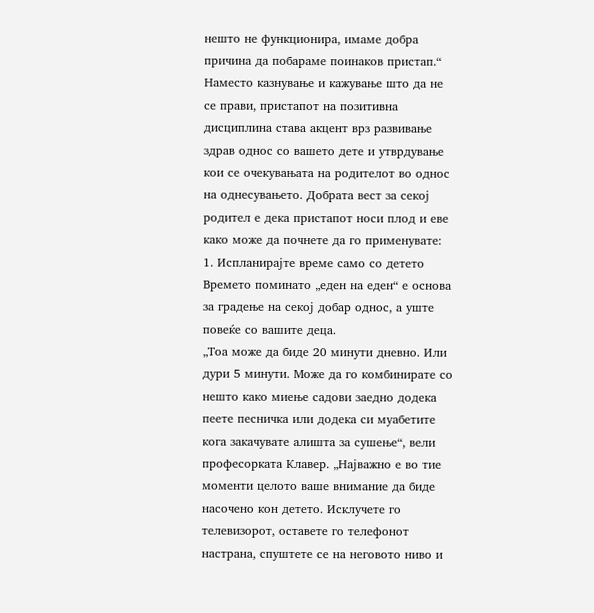нешто не функционира, имаме добра причина да побараме поинаков пристап.“
Наместо казнување и кажување што да не се прави, пристапот на позитивна дисциплина става акцент врз развивање здрав однос со вашето дете и утврдување кои се очекувањата на родителот во однос на однесувањето. Добрата вест за секој родител е дека пристапот носи плод и еве како може да почнете да го применувате:
1. Испланирајте време само со детето
Времето поминато „еден на еден“ е основа за градење на секој добар однос, а уште повеќе со вашите деца.
„Тоа може да биде 20 минути дневно. Или дури 5 минути. Може да го комбинирате со нешто како миење садови заедно додека пеете песничка или додека си муабетите кога закачувате алишта за сушење“, вели професорката Клавер. „Најважно е во тие моменти целото ваше внимание да биде насочено кон детето. Исклучете го телевизорот, оставете го телефонот настрана, спуштете се на неговото ниво и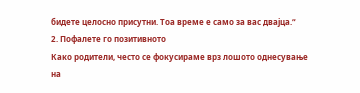бидете целосно присутни. Тоа време е само за вас двајца.“
2. Пофалете го позитивното
Како родители, често се фокусираме врз лошото однесување на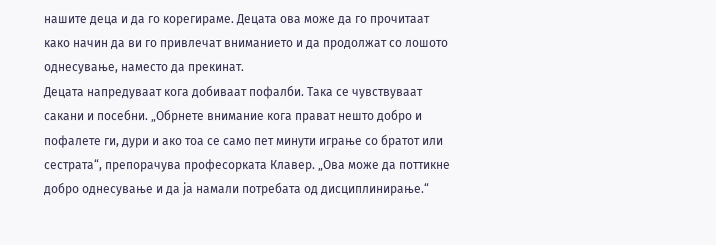нашите деца и да го корегираме. Децата ова може да го прочитаат како начин да ви го привлечат вниманието и да продолжат со лошото однесување, наместо да прекинат.
Децата напредуваат кога добиваат пофалби. Така се чувствуваат сакани и посебни. „Обрнете внимание кога прават нешто добро и пофалете ги, дури и ако тоа се само пет минути играње со братот или сестрата“, препорачува професорката Клавер. „Ова може да поттикне добро однесување и да ја намали потребата од дисциплинирање.“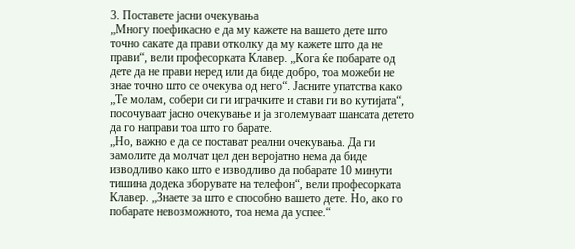3. Поставете јасни очекувања
„Многу поефикасно е да му кажете на вашето дете што точно сакате да прави отколку да му кажете што да не прави“, вели професорката Клавер. „Кога ќе побарате од дете да не прави неред или да биде добро, тоа можеби не знае точно што се очекува од него“. Јасните упатства како „Те молам, собери си ги играчките и стави ги во кутијата“, посочуваат јасно очекување и ја зголемуваат шансата детето да го направи тоа што го барате.
„Но, важно е да се постават реални очекувања. Да ги замолите да молчат цел ден веројатно нема да биде изводливо како што е изводливо да побарате 10 минути тишина додека зборувате на телефон“, вели професорката Клавер. „Знаете за што е способно вашето дете. Но, ако го побарате невозможното, тоа нема да успее.“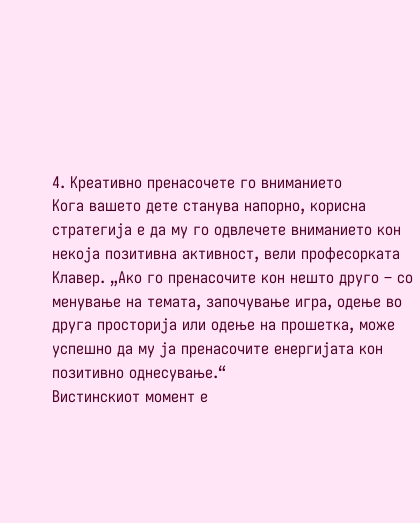4. Креативно пренасочете го вниманието
Кога вашето дете станува напорно, корисна стратегија е да му го одвлечете вниманието кон некоја позитивна активност, вели професорката Клавер. „Ако го пренасочите кон нешто друго – со менување на темата, започување игра, одење во друга просторија или одење на прошетка, може успешно да му ја пренасочите енергијата кон позитивно однесување.“
Вистинскиот момент е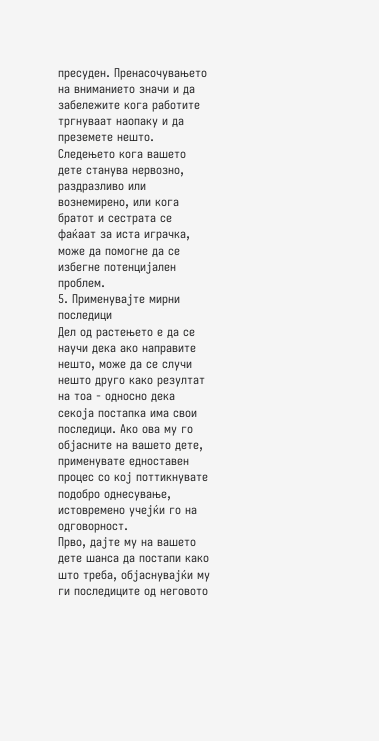пресуден. Пренасочувањето на вниманието значи и да забележите кога работите тргнуваат наопаку и да преземете нешто. Следењето кога вашето дете станува нервозно, раздразливо или вознемирено, или кога братот и сестрата се фаќаат за иста играчка, може да помогне да се избегне потенцијален проблем.
5. Применувајте мирни последици
Дел од растењето е да се научи дека ако направите нешто, може да се случи нешто друго како резултат на тоа - односно дека секоја постапка има свои последици. Ако ова му го објасните на вашето дете, применувате едноставен процес со кој поттикнувате подобро однесување, истовремено учејќи го на одговорност.
Прво, дајте му на вашето дете шанса да постапи како што треба, објаснувајќи му ги последиците од неговото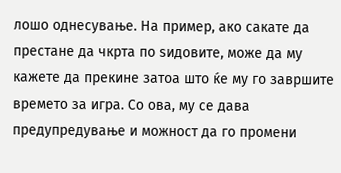лошо однесување. На пример, ако сакате да престане да чкрта по ѕидовите, може да му кажете да прекине затоа што ќе му го завршите времето за игра. Со ова, му се дава предупредување и можност да го промени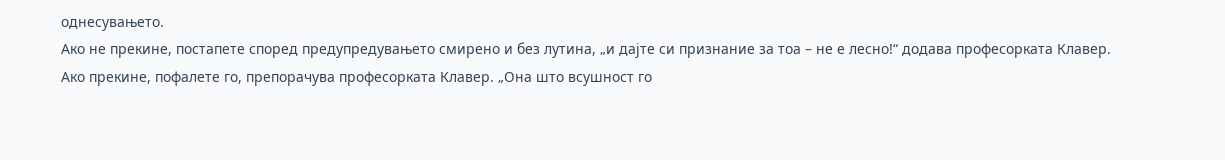однесувањето.
Ако не прекине, постапете според предупредувањето смирено и без лутина, „и дајте си признание за тоа – не е лесно!“ додава професорката Клавер.
Ако прекине, пофалете го, препорачува професорката Клавер. „Она што всушност го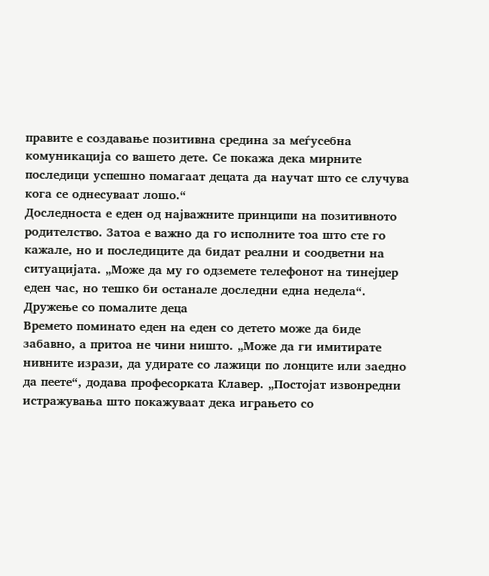правите е создавање позитивна средина за меѓусебна комуникација со вашето дете. Се покажа дека мирните последици успешно помагаат децата да научат што се случува кога се однесуваат лошо.“
Доследноста е еден од најважните принципи на позитивното родителство. Затоа е важно да го исполните тоа што сте го кажале, но и последиците да бидат реални и соодветни на ситуацијата. „Може да му го одземете телефонот на тинејџер еден час, но тешко би останале доследни една недела“.
Дружење со помалите деца
Времето поминато еден на еден со детето може да биде забавно, а притоа не чини ништо. „Може да ги имитирате нивните изрази, да удирате со лажици по лонците или заедно да пеете“, додава професорката Клавер. „Постојат извонредни истражувања што покажуваат дека играњето со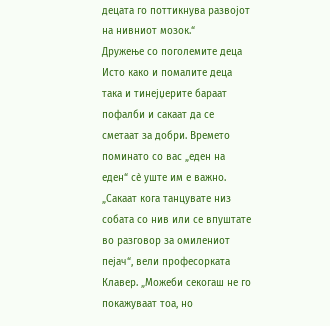децата го поттикнува развојот на нивниот мозок.“
Дружење со поголемите деца
Исто како и помалите деца така и тинејџерите бараат пофалби и сакаат да се сметаат за добри. Времето поминато со вас „еден на еден“ сè уште им е важно. „Сакаат кога танцувате низ собата со нив или се впуштате во разговор за омилениот пејач“, вели професорката Клавер. „Можеби секогаш не го покажуваат тоа, но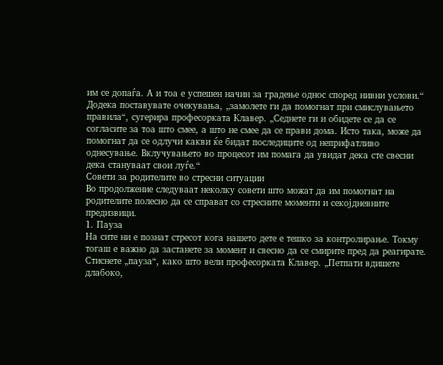им се допаѓа. А и тоа е успешен начин за градење однос според нивни услови.“
Додека поставувате очекувања, „замолете ги да помогнат при смислувањето правила“, сугерира професорката Клавер. „Седнете ги и обидете се да се согласите за тоа што смее, а што не смее да се прави дома. Исто така, може да помогнат да се одлучи какви ќе бидат последиците од неприфатливо однесување. Вклучувањето во процесот им помага да увидат дека сте свесни дека стануваат свои луѓе.“
Совети за родителите во стресни ситуации
Во продолжение следуваат неколку совети што можат да им помогнат на родителите полесно да се справат со стресните моменти и секојдневните предизвици.
1. Пауза
На сите ни е познат стресот кога нашето дете е тешко за контролирање. Токму тогаш е важно да застанете за момент и свесно да се смирите пред да реагирате. Стиснете „пауза“, како што вели професорката Клавер. „Петпати вдишете длабоко,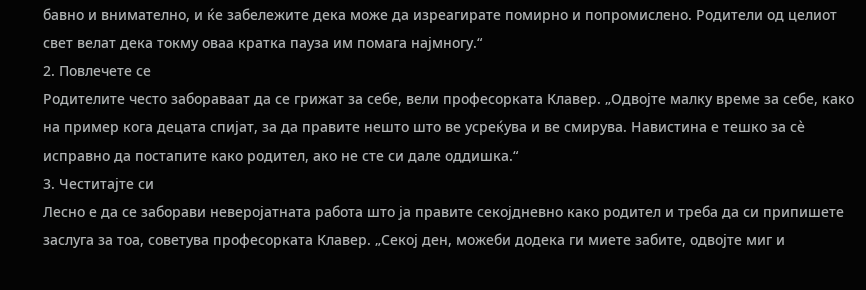бавно и внимателно, и ќе забележите дека може да изреагирате помирно и попромислено. Родители од целиот свет велат дека токму оваа кратка пауза им помага најмногу.“
2. Повлечете се
Родителите често забораваат да се грижат за себе, вели професорката Клавер. „Одвојте малку време за себе, како на пример кога децата спијат, за да правите нешто што ве усреќува и ве смирува. Навистина е тешко за сѐ исправно да постапите како родител, ако не сте си дале оддишка.“
3. Честитајте си
Лесно е да се заборави неверојатната работа што ја правите секојдневно како родител и треба да си припишете заслуга за тоа, советува професорката Клавер. „Секој ден, можеби додека ги миете забите, одвојте миг и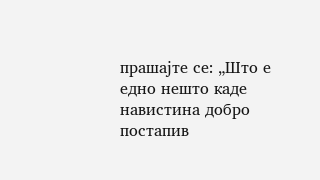прашајте се: „Што е едно нешто каде навистина добро постапив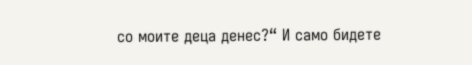со моите деца денес?“ И само бидете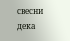свесни дека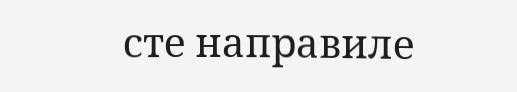сте направиле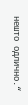нешто одлично.“